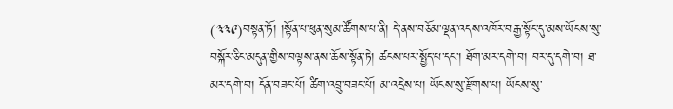(༣༣༩)བསྟན་ཏོ། །སྟོན་པ་ཕུན་སུམ་ཚོགས་པ་ནི། དེ་ནས་བཅོམ་ལྡན་འདས་འཁོར་བརྒྱ་སྟོང་དུ་མས་ཡོངས་སུ་བསྐོར་ཅིང་མདུན་གྱིས་བལྟས་ནས་ཆོས་སྟོན་ཏེ། ཚངས་པར་སྤྱོད་པ་དང་། ཐོག་མར་དགེ་བ། བར་དུ་དགེ་བ། ཐ་མར་དགེ་བ། དོན་བཟང་པོ། ཚིག་འབྲུ་བཟང་པོ། མ་འདྲེས་པ། ཡོངས་སུ་རྫོགས་པ། ཡོངས་སུ་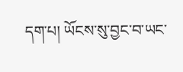དག་པ། ཡོངས་སུ་བྱང་བ་ཡང་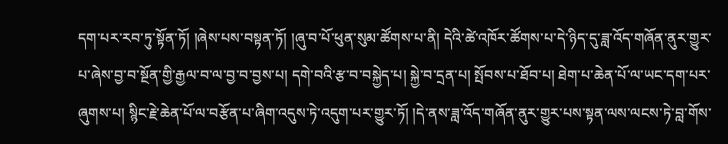དག་པར་རབ་ཏུ་སྟོན་ཏོ། །ཞེས་པས་བསྟན་ཏོ། །ཞུ་བ་པོ་ཕུན་སུམ་ཚོགས་པ་ནི། དེའི་ཚེ་འཁོར་ཚོགས་པ་དེ་ཉིད་དུ་ཟླ་འོད་གཞོན་ནུར་གྱུར་པ་ཞེས་བྱ་བ་སྔོན་གྱི་རྒྱལ་བ་ལ་བྱ་བ་བྱས་པ། དགེ་བའི་རྩ་བ་བསྐྱེད་པ། སྐྱེ་བ་དྲན་པ། སྤོབས་པ་ཐོབ་པ། ཐེག་པ་ཆེན་པོ་ལ་ཡང་དག་པར་ཞུགས་པ། སྙིང་རྗེ་ཆེན་པོ་ལ་བརྩོན་པ་ཞིག་འདུས་ཏེ་འདུག་པར་གྱུར་ཏོ། །དེ་ནས་ཟླ་འོད་གཞོན་ནུར་གྱུར་པས་སྟན་ལས་ལངས་ཏེ་བླ་གོས་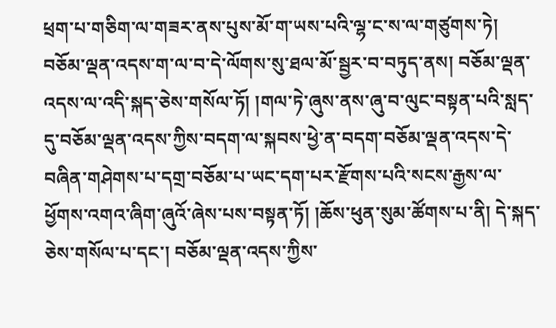ཕྲག་པ་གཅིག་ལ་གཟར་ནས་པུས་མོ་ག་ཡས་པའི་ལྷ་ང་ས་ལ་གཙུགས་ཏེ། བཅོམ་ལྡན་འདས་ག་ལ་བ་དེ་ལོགས་སུ་ཐལ་མོ་སྦྱར་བ་བཏུད་ནས། བཅོམ་ལྡན་འདས་ལ་འདི་སྐད་ཅེས་གསོལ་ཏོ། །གལ་ཏེ་ཞུས་ནས་ཞུ་བ་ལུང་བསྟན་པའི་སླད་དུ་བཅོམ་ལྡན་འདས་ཀྱིས་བདག་ལ་སྐབས་ཕྱེ་ན་བདག་བཅོམ་ལྡན་འདས་དེ་བཞིན་གཤེགས་པ་དགྲ་བཅོམ་པ་ཡང་དག་པར་རྫོགས་པའི་སངས་རྒྱས་ལ་ཕྱོགས་འགའ་ཞིག་ཞུའོ་ཞེས་པས་བསྟན་ཏོ། །ཆོས་ཕུན་སུམ་ཚོགས་པ་ནི། དེ་སྐད་ཅེས་གསོལ་པ་དང་། བཅོམ་ལྡན་འདས་ཀྱིས་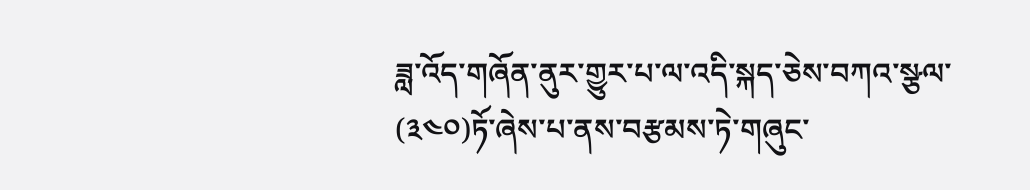ཟླ་འོད་གཞོན་ནུར་གྱུར་པ་ལ་འདི་སྐད་ཅེས་བཀའ་སྩལ་
(༣༤༠)ཏོ་ཞེས་པ་ནས་བརྩམས་ཏེ་གཞུང་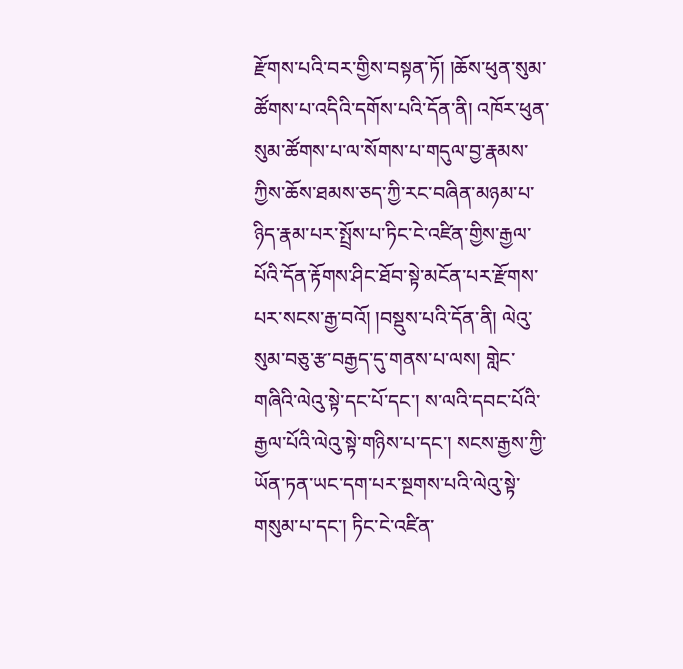རྫོགས་པའི་བར་གྱིས་བསྟན་ཏོ། །ཆོས་ཕུན་སུམ་ཚོགས་པ་འདིའི་དགོས་པའི་དོན་ནི། འཁོར་ཕུན་སུམ་ཚོགས་པ་ལ་སོགས་པ་གདུལ་བྱ་རྣམས་ཀྱིས་ཆོས་ཐམས་ཅད་ཀྱི་རང་བཞིན་མཉམ་པ་ཉིད་རྣམ་པར་སྤྲོས་པ་ཏིང་ངེ་འཛིན་གྱིས་རྒྱལ་པོའི་དོན་རྟོགས་ཤིང་ཐོབ་སྟེ་མངོན་པར་རྫོགས་པར་སངས་རྒྱ་བའོ། །བསྡུས་པའི་དོན་ནི། ལེའུ་སུམ་བཅུ་རྩ་བརྒྱད་དུ་གནས་པ་ལས། གླེང་གཞིའི་ལེའུ་སྟེ་དང་པོ་དང་། ས་ལའི་དབང་པོའི་རྒྱལ་པོའི་ལེའུ་སྟེ་གཉིས་པ་དང་། སངས་རྒྱས་ཀྱི་ཡོན་ཏན་ཡང་དག་པར་སྔགས་པའི་ལེའུ་སྟེ་གསུམ་པ་དང་། ཏིང་ངེ་འཛིན་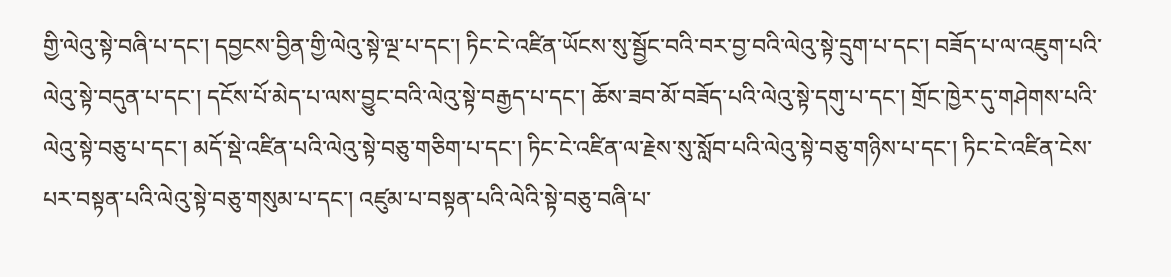གྱི་ལེའུ་སྟེ་བཞི་པ་དང་། དབྱངས་བྱིན་གྱི་ལེའུ་སྟེ་ལྔ་པ་དང་། ཏིང་ངེ་འཛིན་ཡོངས་སུ་སྦྱོང་བའི་བར་བྱ་བའི་ལེའུ་སྟེ་དྲུག་པ་དང་། བཟོད་པ་ལ་འཇུག་པའི་ལེའུ་སྟེ་བདུན་པ་དང་། དངོས་པོ་མེད་པ་ལས་བྱུང་བའི་ལེའུ་སྟེ་བརྒྱད་པ་དང་། ཆོས་ཟབ་མོ་བཟོད་པའི་ལེའུ་སྟེ་དགུ་པ་དང་། གྲོང་ཁྱེར་དུ་གཤེགས་པའི་ལེའུ་སྟེ་བཅུ་པ་དང་། མདོ་སྡེ་འཛིན་པའི་ལེའུ་སྟེ་བཅུ་གཅིག་པ་དང་། ཏིང་ངེ་འཛིན་ལ་རྗེས་སུ་སློབ་པའི་ལེའུ་སྟེ་བཅུ་གཉིས་པ་དང་། ཏིང་ངེ་འཛིན་ངེས་པར་བསྟན་པའི་ལེའུ་སྟེ་བཅུ་གསུམ་པ་དང་། འཛུམ་པ་བསྟན་པའི་ལེའི་སྟེ་བཅུ་བཞི་པ་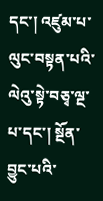དང་། འཛུམ་པ་ལུང་བསྟན་པའི་ལེའུ་སྟེ་བཅྭ་ལྔ་པ་དང་། སྔོན་བྱུང་པའི་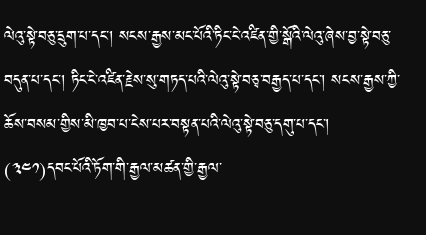ལེའུ་སྟེ་བཅུ་དྲུག་པ་དང་། སངས་རྒྱས་མང་པོའི་ཏིང་ངེ་འཛིན་གྱི་སྒོའི་ལེའུ་ཞེས་བྱ་སྟེ་བཅུ་བདུན་པ་དང་། ཏིང་ངེ་འཛིན་རྗེས་སུ་གཏད་པའི་ལེའུ་སྟེ་བཅྭ་བརྒྱད་པ་དང་། སངས་རྒྱས་ཀྱི་ཆོས་བསམ་གྱིས་མི་ཁྱབ་པ་ངེས་པར་བསྟན་པའི་ལེའུ་སྟེ་བཅུ་དགུ་པ་དང་།
(༣༤༡)དབང་པོའི་ཏོག་གི་རྒྱལ་མཚན་གྱི་རྒྱལ་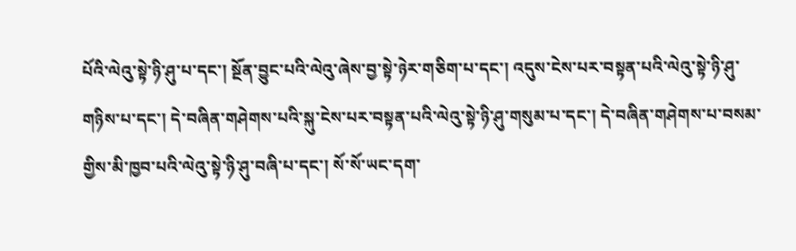པོའི་ལེའུ་སྟེ་ཉི་ཤུ་པ་དང་། སྔོན་བྱུང་པའི་ལེའུ་ཞེས་བྱ་སྟེ་ཉེར་གཅིག་པ་དང་། འདུས་ངེས་པར་བསྟན་པའི་ལེའུ་སྟེ་ཉི་ཤུ་གཉིས་པ་དང་། དེ་བཞིན་གཤེགས་པའི་སྐུ་ངེས་པར་བསྟན་པའི་ལེའུ་སྟེ་ཉི་ཤུ་གསུམ་པ་དང་། དེ་བཞིན་གཤེགས་པ་བསམ་གྱིས་མི་ཁྱབ་པའི་ལེའུ་སྟེ་ཉི་ཤུ་བཞི་པ་དང་། སོ་སོ་ཡང་དག་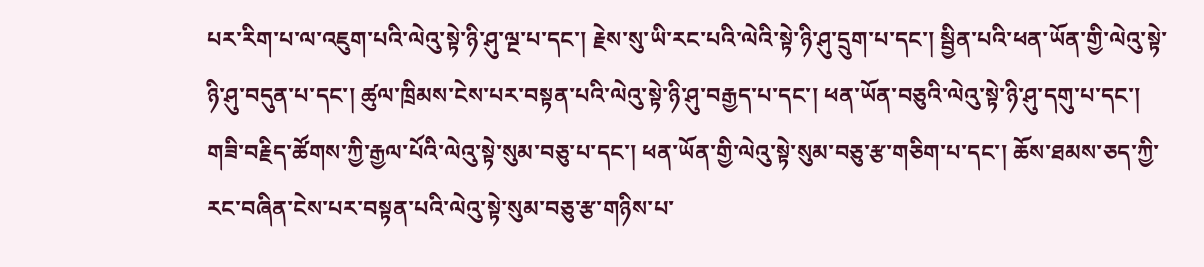པར་རིག་པ་ལ་འཇུག་པའི་ལེའུ་སྟེ་ཉི་ཤུ་ལྔ་པ་དང་། རྗེས་སུ་ཡི་རང་པའི་ལེའི་སྟེ་ཉི་ཤུ་དྲུག་པ་དང་། སྦྱིན་པའི་ཕན་ཡོན་གྱི་ལེའུ་སྟེ་ཉི་ཤུ་བདུན་པ་དང་། ཚུལ་ཁྲིམས་ངེས་པར་བསྟན་པའི་ལེའུ་སྟེ་ཉི་ཤུ་བརྒྱད་པ་དང་། ཕན་ཡོན་བཅུའི་ལེའུ་སྟེ་ཉི་ཤུ་དགུ་པ་དང་། གཟི་བརྗིད་ཚོགས་ཀྱི་རྒྱལ་པོའི་ལེའུ་སྟེ་སུམ་བཅུ་པ་དང་། ཕན་ཡོན་གྱི་ལེའུ་སྟེ་སུམ་བཅུ་རྩ་གཅིག་པ་དང་། ཆོས་ཐམས་ཅད་ཀྱི་རང་བཞིན་ངེས་པར་བསྟན་པའི་ལེའུ་སྟེ་སུམ་བཅུ་རྩ་གཉིས་པ་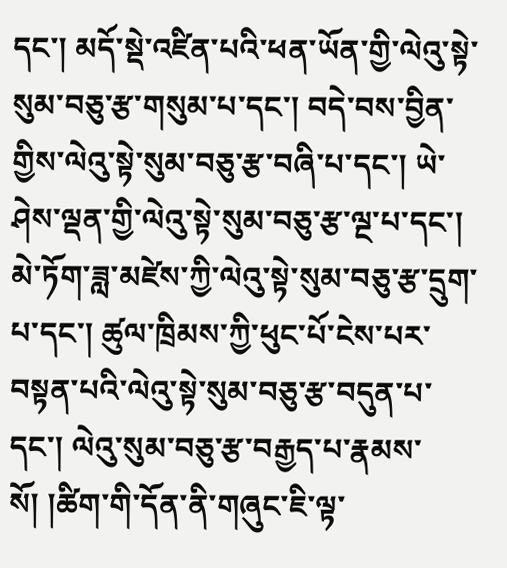དང་། མདོ་སྡེ་འཛིན་པའི་ཕན་ཡོན་གྱི་ལེའུ་སྟེ་སུམ་བཅུ་རྩ་གསུམ་པ་དང་། བདེ་བས་བྱིན་གྱིས་ལེའུ་སྟེ་སུམ་བཅུ་རྩ་བཞི་པ་དང་། ཡེ་ཤེས་ལྡན་གྱི་ལེའུ་སྟེ་སུམ་བཅུ་རྩ་ལྔ་པ་དང་། མེ་ཏོག་ཟླ་མཛེས་ཀྱི་ལེའུ་སྟེ་སུམ་བཅུ་རྩ་དྲུག་པ་དང་། ཚུལ་ཁྲིམས་ཀྱི་ཕུང་པོ་ངེས་པར་བསྟན་པའི་ལེའུ་སྟེ་སུམ་བཅུ་རྩ་བདུན་པ་དང་། ལེའུ་སུམ་བཅུ་རྩ་བརྒྱད་པ་རྣམས་སོ། །ཚིག་གི་དོན་ནི་གཞུང་ཇི་ལྟ་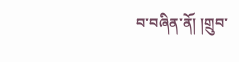བ་བཞིན་ནོ། །གྲུབ་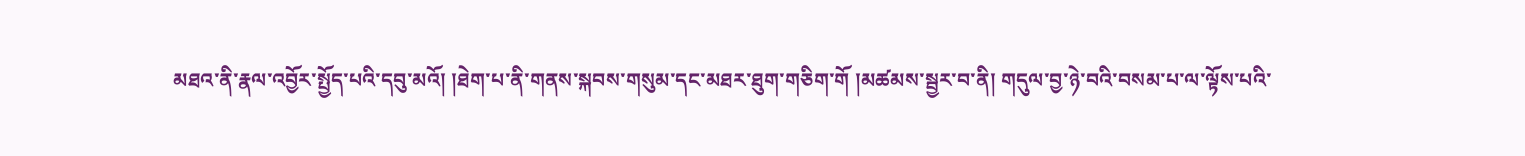མཐའ་ནི་རྣལ་འབྱོར་སྤྱོད་པའི་དབུ་མའོ། །ཐེག་པ་ནི་གནས་སྐབས་གསུམ་དང་མཐར་ཐུག་གཅིག་གོ །མཚམས་སྦྱར་བ་ནི། གདུལ་བྱ་ཉེ་བའི་བསམ་པ་ལ་ལྟོས་པའི་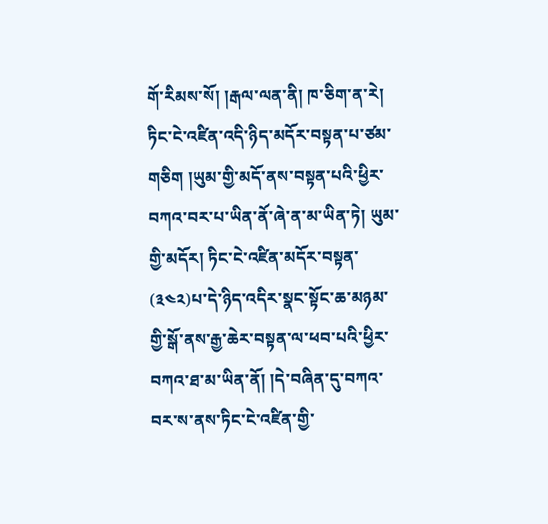གོ་རིམས་སོ། །རྒལ་ལན་ནི། ཁ་ཅིག་ན་རེ། ཏིང་ངེ་འཛིན་འདི་ཉིད་མདོར་བསྟན་པ་ཙམ་གཅིག །ཡུམ་གྱི་མདོ་ནས་བསྟན་པའི་ཕྱིར་བཀའ་བར་པ་ཡིན་ནོ་ཞེ་ན་མ་ཡིན་ཏེ། ཡུམ་གྱི་མདོར། ཏིང་ངེ་འཛིན་མདོར་བསྟན་
(༣༤༢)པ་དེ་ཉིད་འདིར་སྣང་སྟོང་ཆ་མཉམ་གྱི་སྒོ་ནས་རྒྱ་ཆེར་བསྟན་ལ་ཕབ་པའི་ཕྱིར་བཀའ་ཐ་མ་ཡིན་ནོ། །དེ་བཞིན་དུ་བཀའ་བར་ས་ནས་ཏིང་ངེ་འཛིན་གྱི་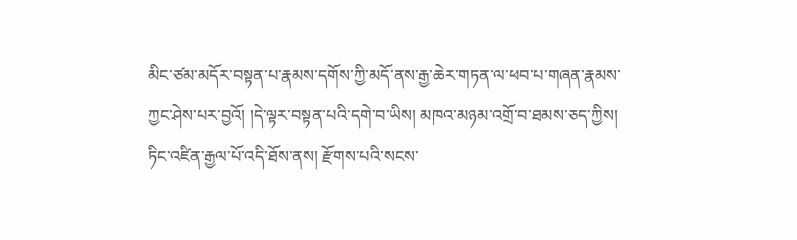མིང་ཙམ་མདོར་བསྟན་པ་རྣམས་དགོས་ཀྱི་མདོ་ནས་རྒྱ་ཆེར་གཏན་ལ་ཕབ་པ་གཞན་རྣམས་ཀྱང་ཤེས་པར་བྱའོ། །དེ་ལྟར་བསྟན་པའི་དགེ་བ་ཡིས། མཁའ་མཉམ་འགྲོ་བ་ཐམས་ཅད་ཀྱིས། ཏིང་འཛིན་རྒྱལ་པོ་འདི་ཐོས་ནས། རྫོགས་པའི་སངས་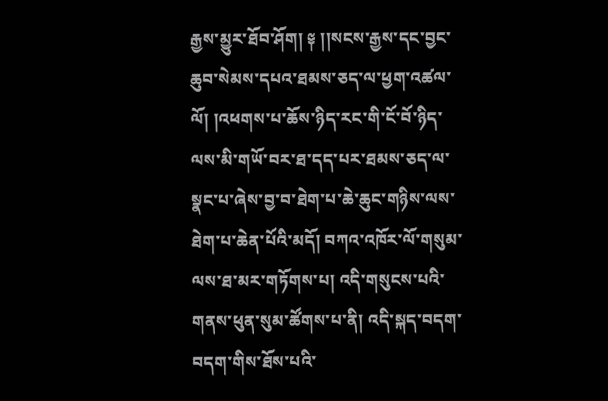རྒྱས་མྱུར་ཐོབ་ཤོག། ༈ །།སངས་རྒྱས་དང་བྱང་ཆུབ་སེམས་དཔའ་ཐམས་ཅད་ལ་ཕྱག་འཚལ་ལོ། །འཕགས་པ་ཆོས་ཉིད་རང་གི་ངོ་བོ་ཉིད་ལས་མི་གཡོ་བར་ཐ་དད་པར་ཐམས་ཅད་ལ་སྣང་པ་ཞེས་བྱ་བ་ཐེག་པ་ཆེ་ཆུང་གཉིས་ལས་ཐེག་པ་ཆེན་པོའི་མདོ། བཀའ་འཁོར་ལོ་གསུམ་ལས་ཐ་མར་གཏོགས་པ། འདི་གསུངས་པའི་གནས་ཕུན་སུམ་ཚོགས་པ་ནི། འདི་སྐད་བདག་བདག་གིས་ཐོས་པའི་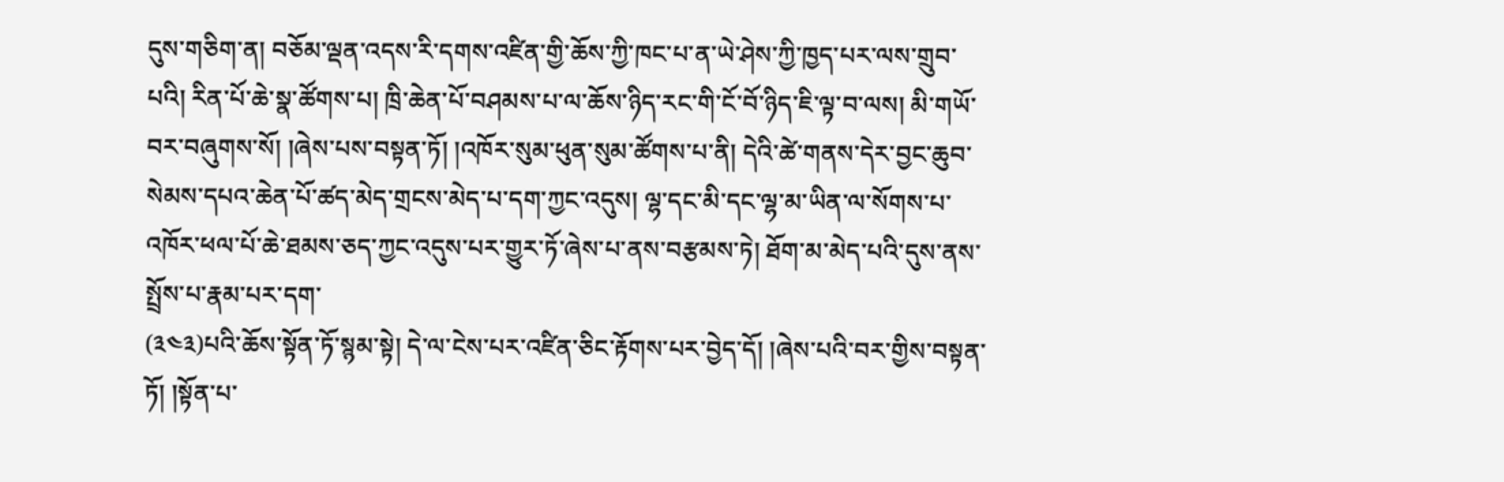དུས་གཅིག་ན། བཅོམ་ལྡན་འདས་རི་དགས་འཛིན་གྱི་ཆོས་ཀྱི་ཁང་པ་ན་ཡེ་ཤེས་ཀྱི་ཁྱད་པར་ལས་གྲུབ་པའི། རིན་པོ་ཆེ་སྣ་ཚོགས་པ། ཁྲི་ཆེན་པོ་བཤམས་པ་ལ་ཆོས་ཉིད་རང་གི་ངོ་བོ་ཉིད་ཇི་ལྟ་བ་ལས། མི་གཡོ་བར་བཞུགས་སོ། །ཞེས་པས་བསྟན་ཏོ། །འཁོར་སུམ་ཕུན་སུམ་ཚོགས་པ་ནི། དེའི་ཚེ་གནས་དེར་བྱང་ཆུབ་སེམས་དཔའ་ཆེན་པོ་ཚད་མེད་གྲངས་མེད་པ་དག་ཀྱང་འདུས། ལྷ་དང་མི་དང་ལྷ་མ་ཡིན་ལ་སོགས་པ་འཁོར་ཕལ་པོ་ཆེ་ཐམས་ཅད་ཀྱང་འདུས་པར་གྱུར་ཏོ་ཞེས་པ་ནས་བརྩམས་ཏེ། ཐོག་མ་མེད་པའི་དུས་ནས་སྤྲོས་པ་རྣམ་པར་དག་
(༣༤༣)པའི་ཆོས་སྟོན་ཏོ་སྙམ་སྟེ། དེ་ལ་ངེས་པར་འཛིན་ཅིང་རྟོགས་པར་བྱེད་དོ། །ཞེས་པའི་བར་གྱིས་བསྟན་ཏོ། །སྟོན་པ་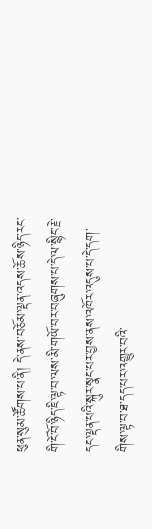ཕུན་སུམ་ཚོགས་པ་ནི། དེ་ནས་བཅོམ་ལྡན་འདས་ཆོས་ཉིད་རང་གི་ངོ་བོ་ཉིད་ཇི་ལྟ་བ་ལས་མི་གཡོ་བར་བཞུགས་པ་དེ་ལ་སྙིང་རྗེ་དང་ལྡན་པའི་སྐུར་སྣང་པར་བྱས་ནས་འཁོར་འདུས་པ་དེ་དག་གིས་ལྟ་བ་ཐ་དད་པར་འགྱུར་བའི་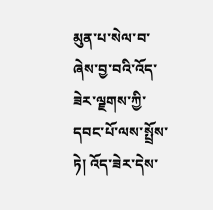མུན་པ་སེལ་བ་ཞེས་བྱ་བའི་འོད་ཟེར་ལྗགས་ཀྱི་དབང་པོ་ལས་སྤྲོས་ཏེ། འོད་ཟེར་དེས་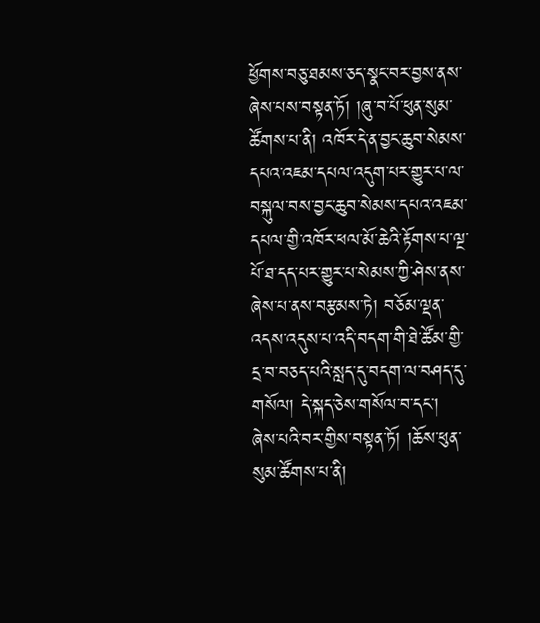ཕྱོགས་བཅུ་ཐམས་ཅད་སྣང་བར་བྱས་ནས་ཞེས་པས་བསྟན་ཏོ། །ཞུ་བ་པོ་ཕུན་སུམ་ཚོགས་པ་ནི། འཁོར་དེ་ན་བྱང་ཆུབ་སེམས་དཔའ་འཇམ་དཔལ་འདུག་པར་གྱུར་པ་ལ་བསྐུལ་བས་བྱང་ཆུབ་སེམས་དཔའ་འཇམ་དཔལ་གྱི་འཁོར་ཕལ་མོ་ཆེའི་རྟོགས་པ་ལྔ་པོ་ཐ་དད་པར་གྱུར་པ་སེམས་ཀྱི་ཤེས་ནས་ཞེས་པ་ནས་བརྩམས་ཏེ། བཅོམ་ལྡན་འདས་འདུས་པ་འདི་བདག་གི་ཐེ་ཚོམ་གྱི་དྲ་བ་བཅད་པའི་སླད་དུ་བདག་ལ་བཤད་དུ་གསོལ། དེ་སྐད་ཅེས་གསོལ་བ་དང་། ཞེས་པའི་བར་གྱིས་བསྟན་ཏོ། །ཆོས་ཕུན་སུམ་ཚོགས་པ་ནི།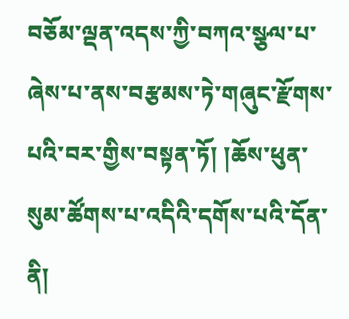བཅོམ་ལྡན་འདས་ཀྱི་བཀའ་སྩལ་པ་ཞེས་པ་ནས་བརྩམས་ཏེ་གཞུང་རྫོགས་པའི་བར་གྱིས་བསྟན་ཏོ། །ཆོས་ཕུན་སུམ་ཚོགས་པ་འདིའི་དགོས་པའི་དོན་ནི།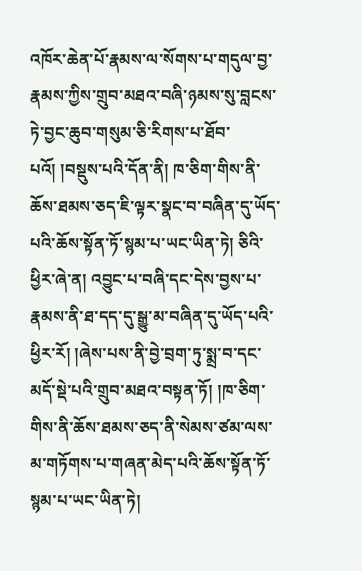འཁོར་ཆེན་པོ་རྣམས་ལ་སོགས་པ་གདུལ་བྱ་རྣམས་ཀྱིས་གྲུབ་མཐའ་བཞི་ཉམས་སུ་བླངས་ཏེ་བྱང་ཆུབ་གསུམ་ཅི་རིགས་པ་ཐོབ་པའོ། །བསྡུས་པའི་དོན་ནི། ཁ་ཅིག་གིས་ནི་ཆོས་ཐམས་ཅད་ཇི་ལྟར་སྣང་བ་བཞིན་དུ་ཡོད་པའི་ཆོས་སྟོན་ཏོ་སྙམ་པ་ཡང་ཡིན་ཏེ། ཅིའི་ཕྱིར་ཞེ་ན། འབྱུང་པ་བཞི་དང་དེས་བྱས་པ་རྣམས་ནི་ཐ་དད་དུ་སྒྱུ་མ་བཞིན་དུ་ཡོད་པའི་ཕྱིར་རོ། །ཞེས་པས་ནི་བྱེ་བྲག་ཏུ་སྨྲ་བ་དང་མདོ་སྡེ་པའི་གྲུབ་མཐའ་བསྟན་ཏོ། །ཁ་ཅིག་གིས་ནི་ཆོས་ཐམས་ཅད་ནི་སེམས་ཙམ་ལས་མ་གཏོགས་པ་གཞན་མེད་པའི་ཆོས་སྟོན་ཏོ་སྙམ་པ་ཡང་ཡིན་ཏེ།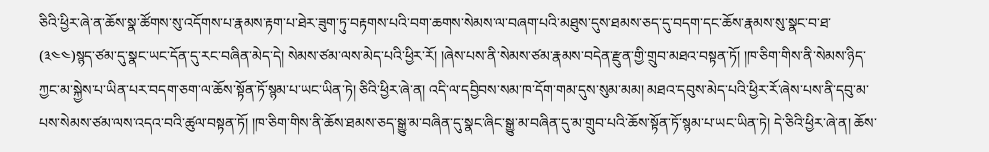ཅིའི་ཕྱིར་ཞེ་ན་ཆོས་སྣ་ཚོགས་སུ་འདོགས་པ་རྣམས་རྟག་པ་ཐེར་ཟུག་ཏུ་བརྟགས་པའི་བག་ཆགས་སེམས་ལ་བཞག་པའི་མཐུས་དུས་ཐམས་ཅད་དུ་བདག་དང་ཆོས་རྣམས་སུ་སྣང་བ་ཐ་
(༣༤༤)སྙད་ཙམ་དུ་སྣང་ཡང་དོན་དུ་རང་བཞིན་མེད་དེ། སེམས་ཙམ་ལས་མེད་པའི་ཕྱིར་རོ། །ཞེས་པས་ནི་སེམས་ཙམ་རྣམས་བདེན་རྫུན་གྱི་གྲུབ་མཐའ་བསྟན་ཏོ། །ཁ་ཅིག་གིས་ནི་སེམས་ཉིད་ཀྱང་མ་སྐྱེས་པ་ཡིན་པར་བདག་ཅག་ལ་ཆོས་སྟོན་ཏོ་སྙམ་པ་ཡང་ཡིན་ཏེ། ཅིའི་ཕྱིར་ཞེ་ན། འདི་ལ་དབྱིབས་སམ་ཁ་དོག་གམ་དུས་སུམ་མམ། མཐའ་དབུས་མེད་པའི་ཕྱིར་རོ་ཞེས་པས་ནི་དབུ་མ་པས་སེམས་ཙམ་ལས་འདའ་བའི་ཚུལ་བསྟན་ཏོ། །ཁ་ཅིག་གིས་ནི་ཆོས་ཐམས་ཅད་སྒྱུ་མ་བཞིན་དུ་སྣང་ཞིང་སྒྱུ་མ་བཞིན་དུ་མ་གྲུབ་པའི་ཆོས་སྟོན་ཏོ་སྙམ་པ་ཡང་ཡིན་ཏེ། དེ་ཅིའི་ཕྱིར་ཞེ་ན། ཆོས་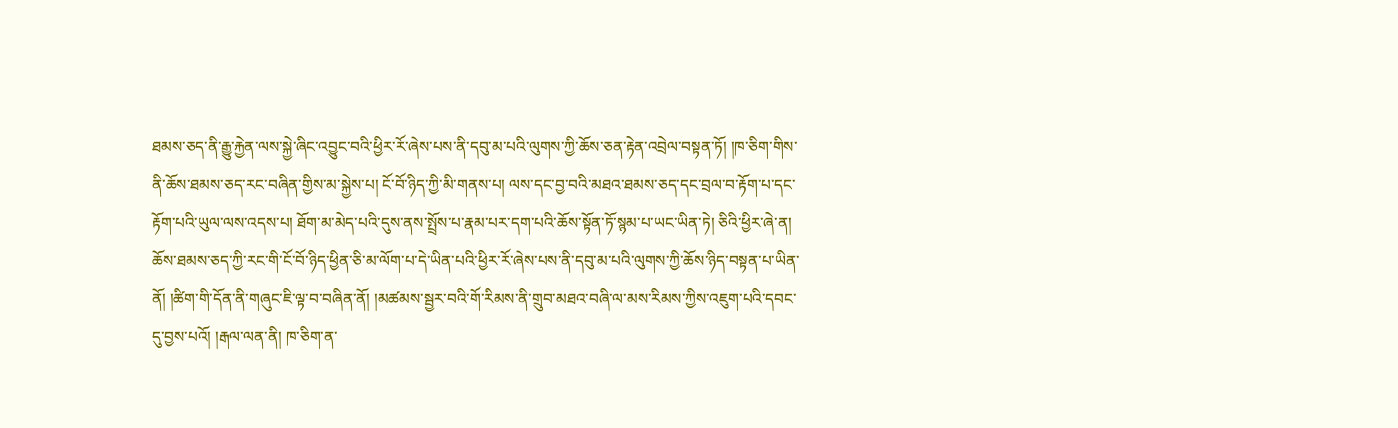ཐམས་ཅད་ནི་རྒྱུ་རྐྱེན་ལས་སྐྱེ་ཞིང་འབྱུང་བའི་ཕྱིར་རོ་ཞེས་པས་ནི་དབུ་མ་པའི་ལུགས་ཀྱི་ཆོས་ཅན་རྟེན་འབྲེལ་བསྟན་ཏོ། །ཁ་ཅིག་གིས་ནི་ཆོས་ཐམས་ཅད་རང་བཞིན་གྱིས་མ་སྐྱེས་པ། ངོ་བོ་ཉིད་ཀྱི་མི་གནས་པ། ལས་དང་བྱ་བའི་མཐའ་ཐམས་ཅད་དང་བྲལ་བ་རྟོག་པ་དང་རྟོག་པའི་ཡུལ་ལས་འདས་པ། ཐོག་མ་མེད་པའི་དུས་ནས་སྤྲོས་པ་རྣམ་པར་དག་པའི་ཆོས་སྟོན་ཏོ་སྙམ་པ་ཡང་ཡིན་ཏེ། ཅིའི་ཕྱིར་ཞེ་ན། ཆོས་ཐམས་ཅད་ཀྱི་རང་གི་ངོ་བོ་ཉིད་ཕྱིན་ཅི་མ་ལོག་པ་དེ་ཡིན་པའི་ཕྱིར་རོ་ཞེས་པས་ནི་དབུ་མ་པའི་ལུགས་ཀྱི་ཆོས་ཉིད་བསྟན་པ་ཡིན་ནོ། །ཚིག་གི་དོན་ནི་གཞུང་ཇི་ལྟ་བ་བཞིན་ནོ། །མཚམས་སྦྱར་བའི་གོ་རིམས་ནི་གྲུབ་མཐའ་བཞི་ལ་མས་རིམས་ཀྱིས་འཇུག་པའི་དབང་དུ་བྱས་པའོ། །རྒལ་ལན་ནི། ཁ་ཅིག་ན་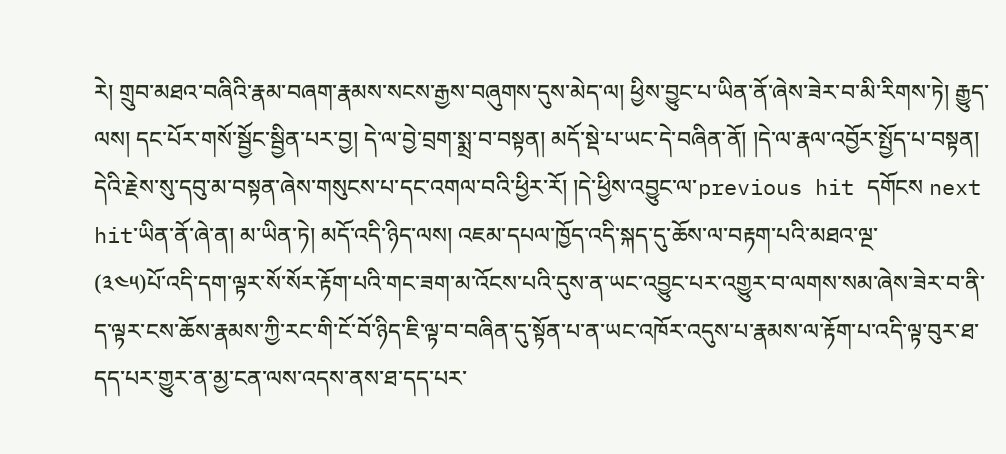རེ། གྲུབ་མཐའ་བཞིའི་རྣམ་བཞག་རྣམས་སངས་རྒྱས་བཞུགས་དུས་མེད་ལ། ཕྱིས་བྱུང་པ་ཡིན་ནོ་ཞེས་ཟེར་བ་མི་རིགས་ཏེ། རྒྱུད་ལས། དང་པོར་གསོ་སྦྱོང་སྦྱིན་པར་བྱ། དེ་ལ་བྱེ་བྲག་སྨྲ་བ་བསྟན། མདོ་སྡེ་པ་ཡང་དེ་བཞིན་ནོ། །དེ་ལ་རྣལ་འབྱོར་སྤྱོད་པ་བསྟན། དེའི་རྗེས་སུ་དབུ་མ་བསྟན་ཞེས་གསུངས་པ་དང་འགལ་བའི་ཕྱིར་རོ། །དེ་ཕྱིས་འབྱུང་ལ་previous hit དགོངས next hit་ཡིན་ནོ་ཞེ་ན། མ་ཡིན་ཏེ། མདོ་འདི་ཉིད་ལས། འཇམ་དཔལ་ཁྱོད་འདི་སྐད་དུ་ཆོས་ལ་བརྟག་པའི་མཐའ་ལྔ་
(༣༤༥)པོ་འདི་དག་ལྟར་སོ་སོར་རྟོག་པའི་གང་ཟག་མ་འོངས་པའི་དུས་ན་ཡང་འབྱུང་པར་འགྱུར་བ་ལགས་སམ་ཞེས་ཟེར་བ་ནི་ད་ལྟར་ངས་ཆོས་རྣམས་ཀྱི་རང་གི་ངོ་བོ་ཉིད་ཇི་ལྟ་བ་བཞིན་དུ་སྟོན་པ་ན་ཡང་འཁོར་འདུས་པ་རྣམས་ལ་རྟོག་པ་འདི་ལྟ་བུར་ཐ་དད་པར་གྱུར་ན་མྱ་ངན་ལས་འདས་ནས་ཐ་དད་པར་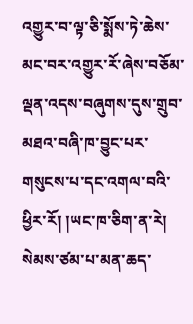འགྱུར་བ་ལྟ་ཅི་སྨོས་ཏེ་ཆེས་མང་བར་འགྱུར་རོ་ཞེས་བཅོམ་ལྡན་འདས་བཞུགས་དུས་གྲུབ་མཐའ་བཞི་ཁ་བྱུང་པར་གསུངས་པ་དང་འགལ་བའི་ཕྱིར་རོ། །ཡང་ཁ་ཅིག་ན་རེ། སེམས་ཙམ་པ་མན་ཆད་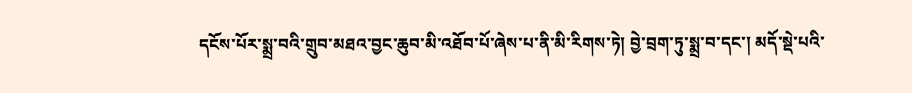དངོས་པོར་སྨྲ་བའི་གྲུབ་མཐའ་བྱང་ཆུབ་མི་འཐོབ་པོ་ཞེས་པ་ནི་མི་རིགས་ཏེ། བྱེ་བྲག་ཏུ་སྨྲ་བ་དང་། མདོ་སྡེ་པའི་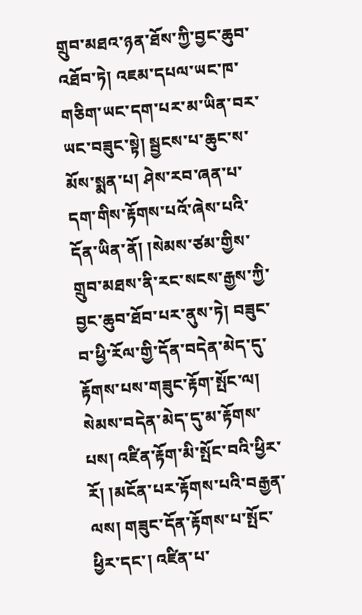གྲུབ་མཐའ་ཉན་ཐོས་ཀྱི་བྱང་ཆུབ་འཐོབ་ཏེ། འཇམ་དཔལ་ཡང་ཁ་གཅིག་ཡང་དག་པར་མ་ཡིན་བར་ཡང་བཟུང་སྟེ། སྦྱངས་པ་ཆུང་ས་མོས་སྨན་པ། ཤེས་རབ་ཞན་པ་དག་གིས་རྟོགས་པའོ་ཞེས་པའི་དོན་ཡིན་ནོ། །སེམས་ཙམ་གྱིས་གྲུབ་མཐས་ནི་རང་སངས་རྒྱས་ཀྱི་བྱང་ཆུབ་ཐོབ་པར་ནུས་ཏེ། བཟུང་བ་ཕྱི་རོལ་གྱི་དོན་བདེན་མེད་དུ་རྟོགས་པས་གཟུང་རྟོག་སྤོང་ལ། སེམས་བདེན་མེད་དུ་མ་རྟོགས་པས། འཛིན་རྟོག་མི་སྤོང་བའི་ཕྱིར་རོ། །མངོན་པར་རྟོགས་པའི་བརྒྱན་ལས། གཟུང་དོན་རྟོགས་པ་སྤོང་ཕྱིར་དང་། འཛིན་པ་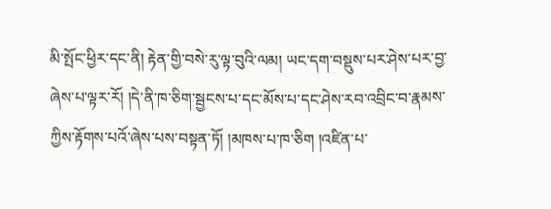མི་སྤོང་ཕྱིར་དང་ནི། རྟེན་གྱི་བསེ་རུ་ལྟ་བུའི་ལམ། ཡང་དག་བསྡུས་པར་ཤེས་པར་བྱ་ཞེས་པ་ལྟར་རོ། །དེ་ནི་ཁ་ཅིག་སྦྱངས་པ་དང་མོས་པ་དང་ཤེས་རབ་འབྲིང་བ་རྣམས་ཀྱིས་རྟོགས་པའོ་ཞེས་པས་བསྟན་ཏོ། །མཁས་པ་ཁ་ཅིག །འཛིན་པ་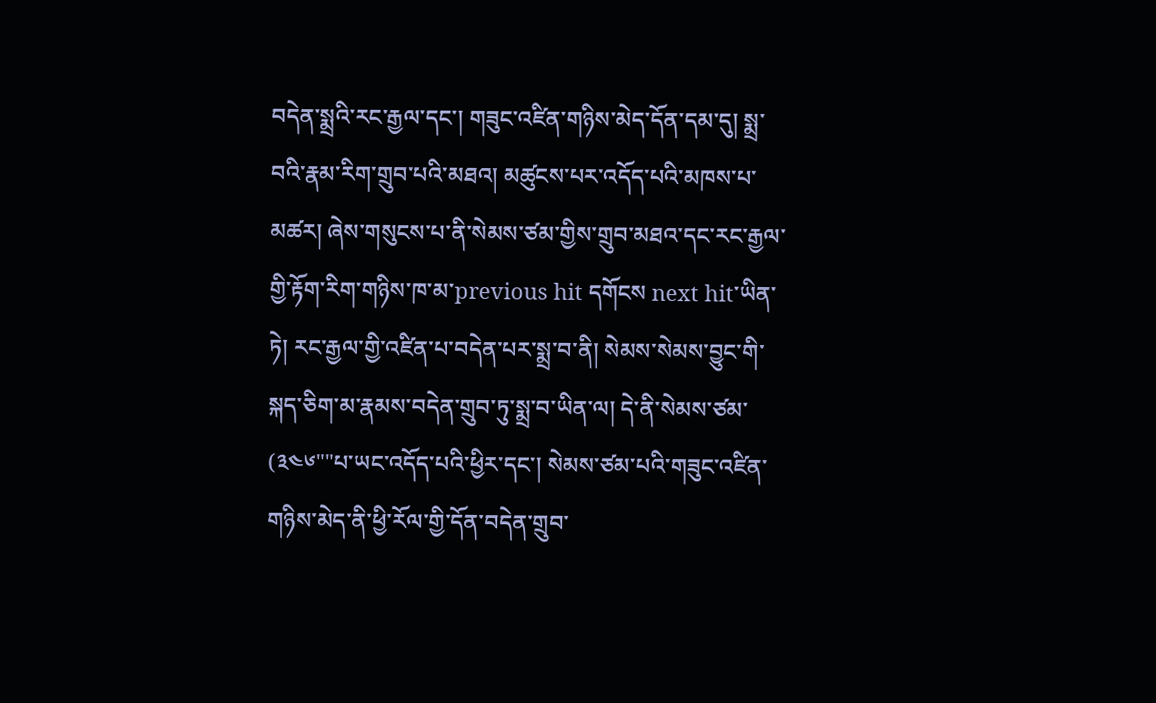བདེན་སྨྲའི་རང་རྒྱལ་དང་། གཟུང་འཛིན་གཉིས་མེད་དོན་དམ་དུ། སྨྲ་བའི་རྣམ་རིག་གྲུབ་པའི་མཐའ། མཚུངས་པར་འདོད་པའི་མཁས་པ་མཚར། ཞེས་གསུངས་པ་ནི་སེམས་ཙམ་གྱིས་གྲུབ་མཐའ་དང་རང་རྒྱལ་གྱི་རྟོག་རིག་གཉིས་ཁ་མ་previous hit དགོངས next hit་ཡིན་ཏེ། རང་རྒྱལ་གྱི་འཛིན་པ་བདེན་པར་སྨྲ་བ་ནི། སེམས་སེམས་བྱུང་གི་སྐད་ཅིག་མ་རྣམས་བདེན་གྲུབ་ཏུ་སྨྲ་བ་ཡིན་ལ། དེ་ནི་སེམས་ཙམ་
(༣༤༦""པ་ཡང་འདོད་པའི་ཕྱིར་དང་། སེམས་ཙམ་པའི་གཟུང་འཛིན་གཉིས་མེད་ནི་ཕྱི་རོལ་གྱི་དོན་བདེན་གྲུབ་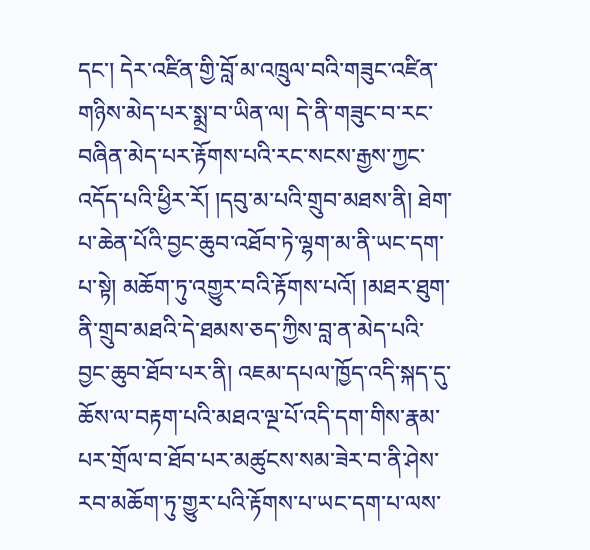དང་། དེར་འཛིན་གྱི་བློ་མ་འཁྲུལ་བའི་གཟུང་འཛིན་གཉིས་མེད་པར་སྨྲ་བ་ཡིན་ལ། དེ་ནི་གཟུང་བ་རང་བཞིན་མེད་པར་རྟོགས་པའི་རང་སངས་རྒྱས་ཀྱང་འདོད་པའི་ཕྱིར་རོ། །དབུ་མ་པའི་གྲུབ་མཐས་ནི། ཐེག་པ་ཆེན་པོའི་བྱང་ཆུབ་འཐོབ་ཏེ་ལྷག་མ་ནི་ཡང་དག་པ་སྟེ། མཆོག་ཏུ་འགྱུར་བའི་རྟོགས་པའོ། །མཐར་ཐུག་ནི་གྲུབ་མཐའི་དེ་ཐམས་ཅད་ཀྱིས་བླ་ན་མེད་པའི་བྱང་ཆུབ་ཐོབ་པར་ནི། འཇམ་དཔལ་ཁྱོད་འདི་སྐད་དུ་ཆོས་ལ་བརྟག་པའི་མཐའ་ལྔ་པོ་འདི་དག་གིས་རྣམ་པར་གྲོལ་བ་ཐོབ་པར་མཚུངས་སམ་ཟེར་བ་ནི་ཤེས་རབ་མཆོག་ཏུ་གྱུར་པའི་རྟོགས་པ་ཡང་དག་པ་ལས་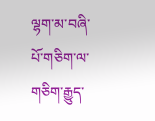ལྷག་མ་བཞི་པོ་གཅིག་ལ་གཅིག་རྒྱུད་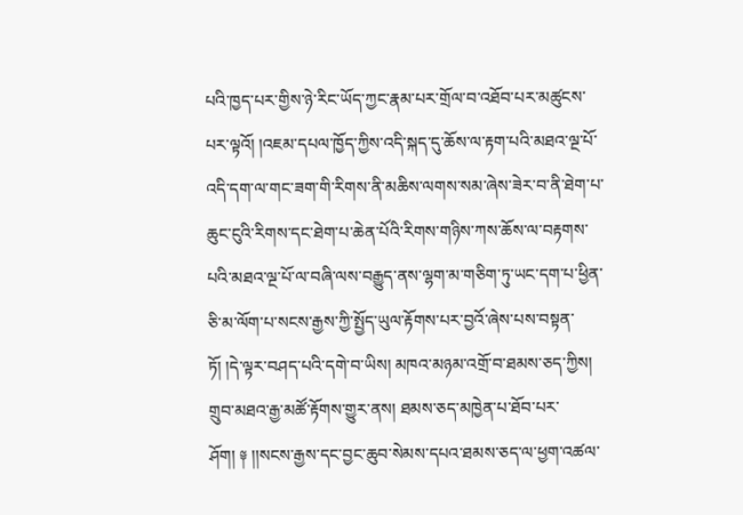པའི་ཁྱད་པར་གྱིས་ཉེ་རིང་ཡོད་ཀྱང་རྣམ་པར་གྲོལ་བ་འཐོབ་པར་མཚུངས་པར་ལྟའོ། །འཇམ་དཔལ་ཁྱོད་ཀྱིས་འདི་སྐད་དུ་ཆོས་ལ་རྟག་པའི་མཐའ་ལྔ་པོ་འདི་དག་ལ་གང་ཟག་གི་རིགས་ནི་མཆིས་ལགས་སམ་ཞེས་ཟེར་བ་ནི་ཐེག་པ་ཆུང་ངུའི་རིགས་དང་ཐེག་པ་ཆེན་པོའི་རིགས་གཉིས་ཀས་ཆོས་ལ་བརྟགས་པའི་མཐའ་ལྔ་པོ་ལ་བཞི་ལས་བརྒྱུད་ནས་ལྷག་མ་གཅིག་ཏུ་ཡང་དག་པ་ཕྱིན་ཅི་མ་ལོག་པ་སངས་རྒྱས་ཀྱི་སྤྱོད་ཡུལ་རྟོགས་པར་བྱའོ་ཞེས་པས་བསྟན་ཏོ། །དེ་ལྟར་བཤད་པའི་དགེ་བ་ཡིས། མཁའ་མཉམ་འགྲོ་བ་ཐམས་ཅད་ཀྱིས། གྲུབ་མཐའ་རྒྱ་མཚོ་རྟོགས་གྱུར་ནས། ཐམས་ཅད་མཁྱེན་པ་ཐོབ་པར་ཤོག། ༈ །།སངས་རྒྱས་དང་བྱང་ཆུབ་སེམས་དཔའ་ཐམས་ཅད་ལ་ཕྱག་འཚལ་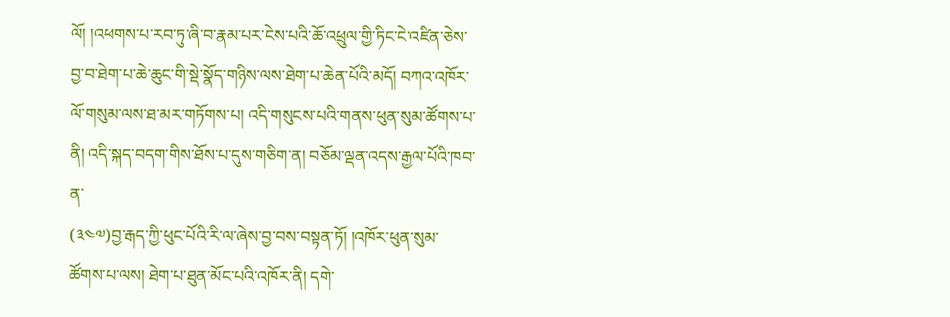ལོ། །འཕགས་པ་རབ་ཏུ་ཞི་བ་རྣམ་པར་ངེས་པའི་ཆོ་འཕྲུལ་གྱི་ཏིང་ངེ་འཛིན་ཅེས་བྱ་བ་ཐེག་པ་ཆེ་ཆུང་གི་སྡེ་སྣོད་གཉིས་ལས་ཐེག་པ་ཆེན་པོའི་མདོ། བཀའ་འཁོར་ལོ་གསུམ་ལས་ཐ་མར་གཏོགས་པ། འདི་གསུངས་པའི་གནས་ཕུན་སུམ་ཚོགས་པ་ནི། འདི་སྐད་བདག་གིས་ཐོས་པ་དུས་གཅིག་ན། བཅོམ་ལྡན་འདས་རྒྱལ་པོའི་ཁབ་ན་
(༣༤༧)བྱ་རྒད་ཀྱི་ཕུང་པོའི་རི་ལ་ཞེས་བྱ་བས་བསྟན་ཏོ། །འཁོར་ཕུན་སུམ་ཚོགས་པ་ལས། ཐེག་པ་ཐུན་མོང་པའི་འཁོར་ནི། དགེ་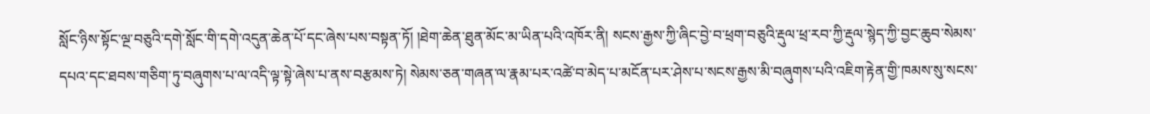སློང་ཉིས་སྟོང་ལྔ་བཅུའི་དགེ་སློང་གི་དགེ་འདུན་ཆེན་པོ་དང་ཞེས་པས་བསྟན་ཏོ། །ཐེག་ཆེན་ཐུན་མོང་མ་ཡིན་པའི་འཁོར་ནི། སངས་རྒྱས་ཀྱི་ཞིང་བྱེ་བ་ཕྲག་བཅུའི་རྡུལ་ཕྲ་རབ་ཀྱི་རྡུལ་སྙེད་ཀྱི་བྱང་ཆུབ་སེམས་དཔའ་དང་ཐབས་གཅིག་ཏུ་བཞུགས་པ་ལ་འདི་ལྟ་སྟེ་ཞེས་པ་ནས་བརྩམས་ཏེ། སེམས་ཅན་གཞན་ལ་རྣམ་པར་འཚེ་བ་མེད་པ་མངོན་པར་ཤེས་པ་སངས་རྒྱས་མི་བཞུགས་པའི་འཇིག་རྟེན་གྱི་ཁམས་སུ་སངས་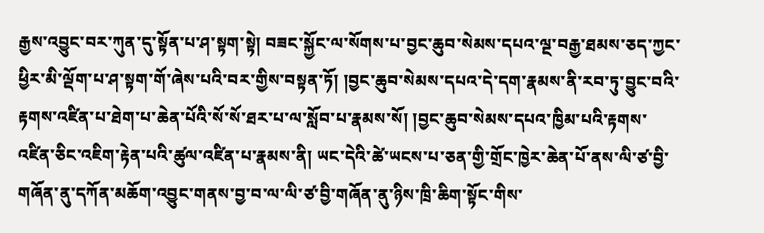རྒྱས་འབྱུང་བར་ཀུན་དུ་སྟོན་པ་ཤ་སྟག་སྟེ། བཟང་སྐྱོང་ལ་སོགས་པ་བྱང་ཆུབ་སེམས་དཔའ་ལྔ་བརྒྱ་ཐམས་ཅད་ཀྱང་ཕྱིར་མི་ལྡོག་པ་ཤ་སྟག་གོ་ཞེས་པའི་བར་གྱིས་བསྟན་ཏོ། །བྱང་ཆུབ་སེམས་དཔའ་དེ་དག་རྣམས་ནི་རབ་ཏུ་བྱུང་བའི་རྟགས་འཛིན་པ་ཐེག་པ་ཆེན་པོའི་སོ་སོ་ཐར་པ་ལ་སློབ་པ་རྣམས་སོ། །བྱང་ཆུབ་སེམས་དཔའ་ཁྱིམ་པའི་རྟགས་འཛིན་ཅིང་འཇིག་རྟེན་པའི་ཚུལ་འཛིན་པ་རྣམས་ནི། ཡང་དེའི་ཚེ་ཡངས་པ་ཅན་གྱི་གྲོང་ཁྱེར་ཆེན་པོ་ནས་ལི་ཙ་བྱི་གཞོན་ནུ་དཀོན་མཆོག་འབྱུང་གནས་བྱ་བ་ལ་ལི་ཙ་བྱི་གཞོན་ནུ་ཉིས་ཁྲི་ཆིག་སྟོང་གིས་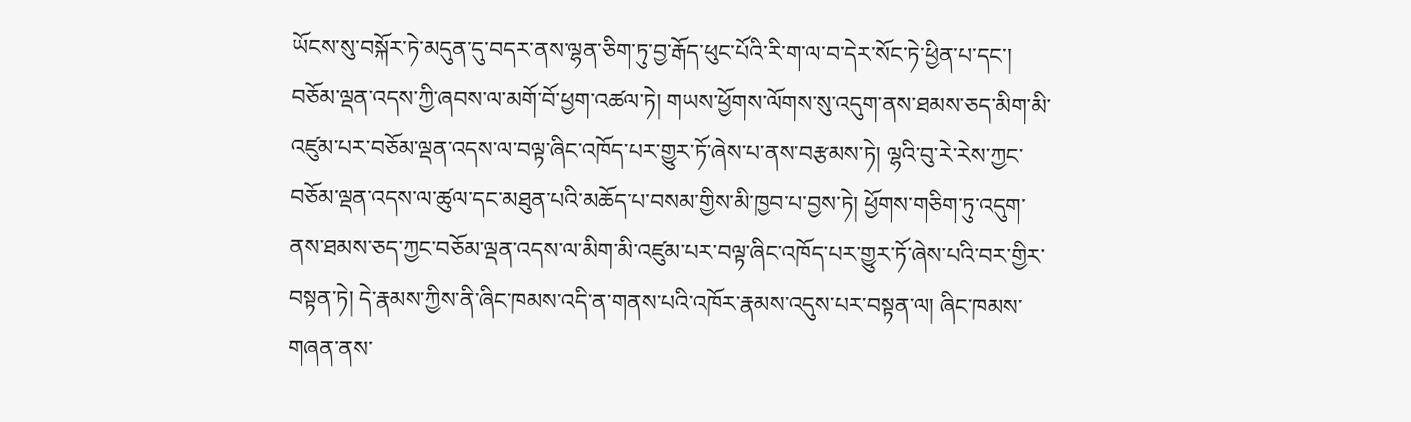ཡོངས་སུ་བསྐོར་ཏེ་མདུན་དུ་བདར་ནས་ལྷན་ཅིག་ཏུ་བྱ་རྒོད་ཕུང་པོའི་རི་ག་ལ་བ་དེར་སོང་ཏེ་ཕྱིན་པ་དང་། བཅོམ་ལྡན་འདས་ཀྱི་ཞབས་ལ་མགོ་བོ་ཕྱག་འཚལ་ཏེ། གཡས་ཕྱོགས་ལོགས་སུ་འདུག་ནས་ཐམས་ཅད་མིག་མི་འཛུམ་པར་བཅོམ་ལྡན་འདས་ལ་བལྟ་ཞིང་འཁོད་པར་གྱུར་ཏོ་ཞེས་པ་ནས་བརྩམས་ཏེ། ལྷའི་བུ་རེ་རེས་ཀྱང་བཅོམ་ལྡན་འདས་ལ་ཚུལ་དང་མཐུན་པའི་མཆོད་པ་བསམ་གྱིས་མི་ཁྱབ་པ་བྱས་ཏེ། ཕྱོགས་གཅིག་ཏུ་འདུག་ནས་ཐམས་ཅད་ཀྱང་བཅོམ་ལྡན་འདས་ལ་མིག་མི་འཛུམ་པར་བལྟ་ཞིང་འཁོད་པར་གྱུར་ཏོ་ཞེས་པའི་བར་གྱིར་བསྟན་ཏེ། དེ་རྣམས་ཀྱིས་ནི་ཞིང་ཁམས་འདི་ན་གནས་པའི་འཁོར་རྣམས་འདུས་པར་བསྟན་ལ། ཞིང་ཁམས་གཞན་ནས་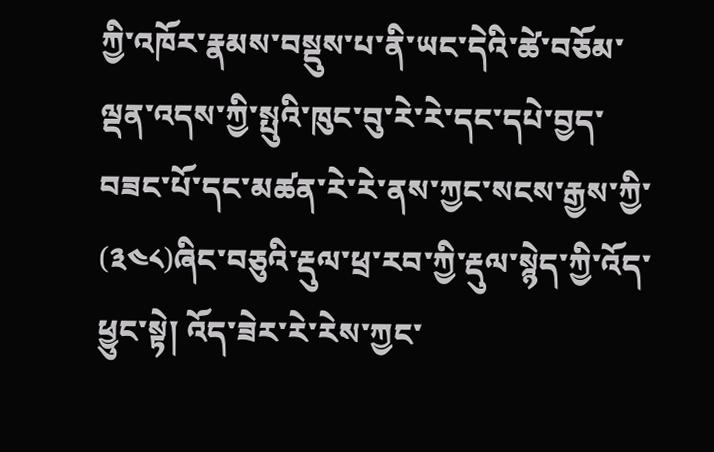ཀྱི་འཁོར་རྣམས་བསྡུས་པ་ནི་ཡང་དེའི་ཚེ་བཅོམ་ལྡན་འདས་ཀྱི་སྤུའི་ཁུང་བུ་རེ་རེ་དང་དཔེ་བྱད་བཟང་པོ་དང་མཚན་རེ་རེ་ནས་ཀྱང་སངས་རྒྱས་ཀྱི་
(༣༤༨)ཞིང་བཅུའི་རྡུལ་ཕྲ་རབ་ཀྱི་རྡུལ་སྙེད་ཀྱི་འོད་ཕྱུང་སྟེ། འོད་ཟེར་རེ་རེས་ཀྱང་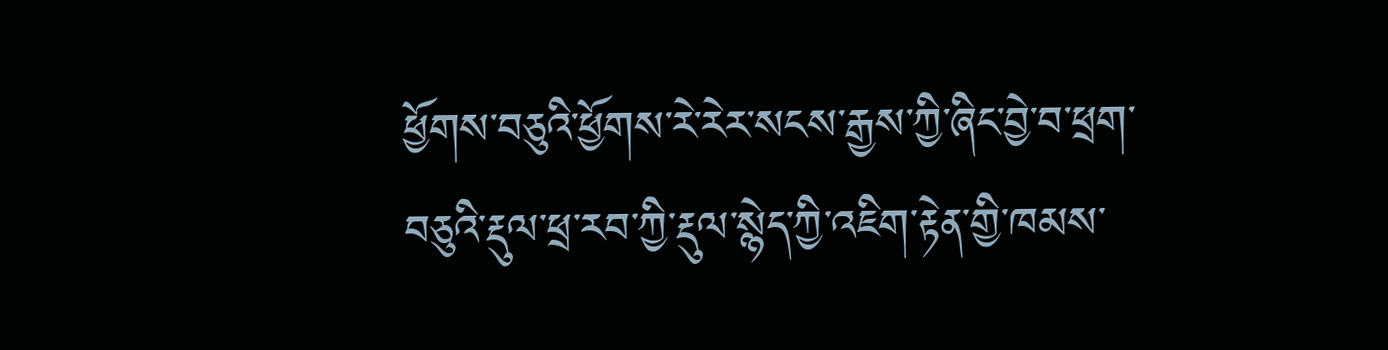ཕྱོགས་བཅུའི་ཕྱོགས་རེ་རེར་སངས་རྒྱས་ཀྱི་ཞིང་བྱེ་བ་ཕྲག་བཅུའི་རྡུལ་ཕྲ་རབ་ཀྱི་རྡུལ་སྙེད་ཀྱི་འཇིག་རྟེན་གྱི་ཁམས་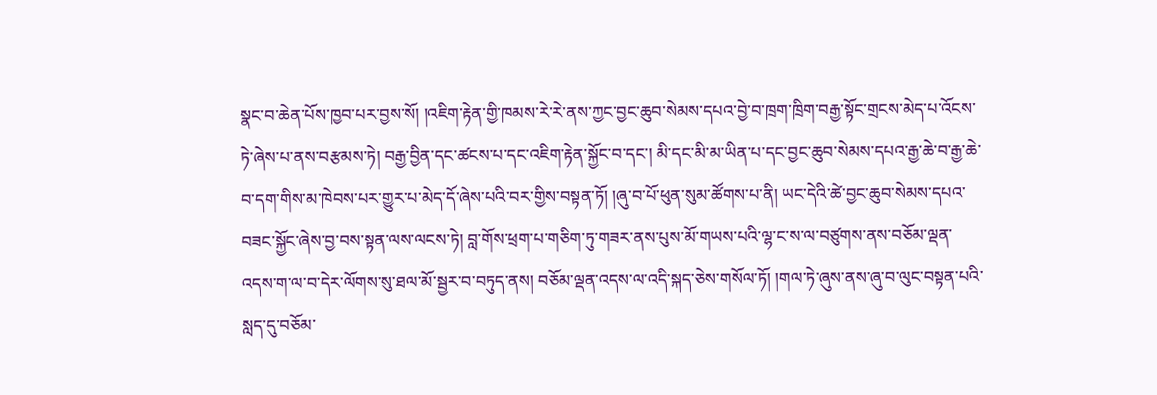སྣང་བ་ཆེན་པོས་ཁྱབ་པར་བྱས་སོ། །འཇིག་རྟེན་གྱི་ཁམས་རེ་རེ་ནས་ཀྱང་བྱང་ཆུབ་སེམས་དཔའ་བྱེ་བ་ཁྲག་ཁྲིག་བརྒྱ་སྟོང་གྲངས་མེད་པ་འོངས་ཏེ་ཞེས་པ་ནས་བརྩམས་ཏེ། བརྒྱ་བྱིན་དང་ཚངས་པ་དང་འཇིག་རྟེན་སྐྱོང་བ་དང་། མི་དང་མི་མ་ཡིན་པ་དང་བྱང་ཆུབ་སེམས་དཔའ་རྒྱ་ཆེ་བ་རྒྱ་ཆེ་བ་དག་གིས་མ་ཁེབས་པར་གྱུར་པ་མེད་དོ་ཞེས་པའི་བར་གྱིས་བསྟན་ཏོ། །ཞུ་བ་པོ་ཕུན་སུམ་ཚོགས་པ་ནི། ཡང་དེའི་ཚེ་བྱང་ཆུབ་སེམས་དཔའ་བཟང་སྐྱོང་ཞེས་བྱ་བས་སྟན་ལས་ལངས་ཏེ། བླ་གོས་ཕྲག་པ་གཅིག་ཏུ་གཟར་ནས་པུས་མོ་གཡས་པའི་ལྷ་ང་ས་ལ་བཙུགས་ནས་བཅོམ་ལྡན་འདས་ག་ལ་བ་དེར་ལོགས་སུ་ཐལ་མོ་སྦྱར་བ་བཏུད་ནས། བཅོམ་ལྡན་འདས་ལ་འདི་སྐད་ཅེས་གསོལ་ཏོ། །གལ་ཏེ་ཞུས་ནས་ཞུ་བ་ལུང་བསྟན་པའི་སླད་དུ་བཅོམ་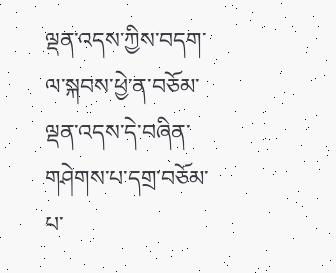ལྡན་འདས་ཀྱིས་བདག་ལ་སྐབས་ཕྱེ་ན་བཅོམ་ལྡན་འདས་དེ་བཞིན་གཤེགས་པ་དགྲ་བཅོམ་པ་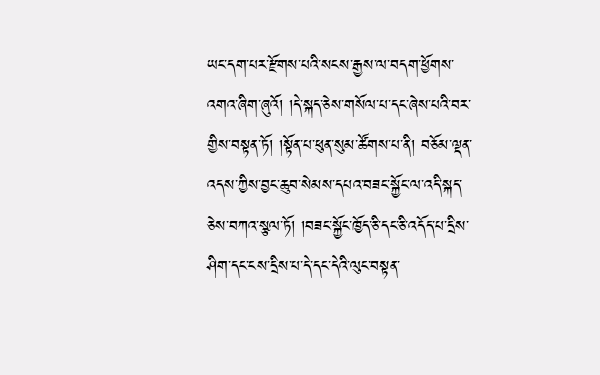ཡང་དག་པར་རྫོགས་པའི་སངས་རྒྱས་ལ་བདག་ཕྱོགས་འགའ་ཞིག་ཞུའོ། །དེ་སྐད་ཅེས་གསོལ་པ་དང་ཞེས་པའི་བར་གྱིས་བསྟན་ཏོ། །སྟོན་པ་ཕུན་སུམ་ཚོགས་པ་ནི། བཅོམ་ལྡན་འདས་ཀྱིས་བྱང་ཆུབ་སེམས་དཔའ་བཟང་སྐྱོང་ལ་འདི་སྐད་ཅེས་བཀའ་སྩལ་ཏོ། །བཟང་སྐྱོང་ཁྱོད་ཅི་དང་ཅི་འདོད་པ་དྲིས་ཤིག་དང་ངས་དྲིས་པ་དེ་དང་དེའི་ལུང་བསྟན་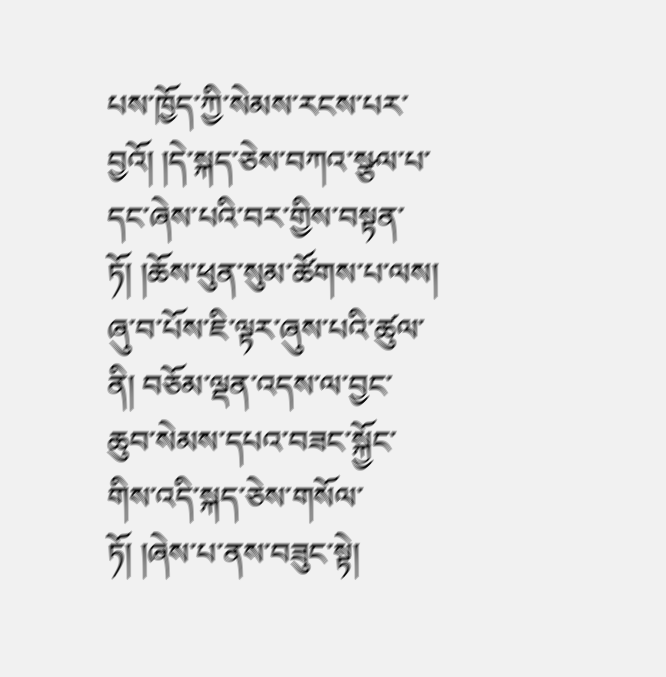པས་ཁྱོད་ཀྱི་སེམས་རངས་པར་བྱའོ། །དེ་སྐད་ཅེས་བཀའ་སྩལ་པ་དང་ཞེས་པའི་བར་གྱིས་བསྟན་ཏོ། །ཆོས་ཕུན་སུམ་ཚོགས་པ་ལས། ཞུ་བ་པོས་ཇི་ལྟར་ཞུས་པའི་ཚུལ་ནི། བཅོམ་ལྡན་འདས་ལ་བྱང་ཆུབ་སེམས་དཔའ་བཟང་སྐྱོང་གིས་འདི་སྐད་ཅེས་གསོལ་ཏོ། །ཞེས་པ་ནས་བཟུང་སྟེ།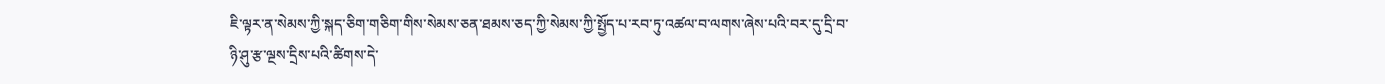ཇི་ལྟར་ན་སེམས་ཀྱི་སྐད་ཅིག་གཅིག་གིས་སེམས་ཅན་ཐམས་ཅད་ཀྱི་སེམས་ཀྱི་སྤྱོད་པ་རབ་ཏུ་འཚལ་བ་ལགས་ཞེས་པའི་བར་དུ་དྲི་བ་ཉི་ཤུ་རྩ་ལྔས་དྲིས་པའི་ཚིགས་དེ་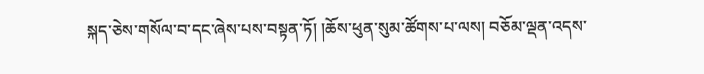སྐད་ཅེས་གསོལ་བ་དང་ཞེས་པས་བསྟན་ཏོ། །ཆོས་ཕུན་སུམ་ཚོགས་པ་ལས། བཅོམ་ལྡན་འདས་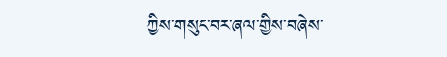ཀྱིས་གསུང་བར་ཞལ་གྱིས་བཞེས་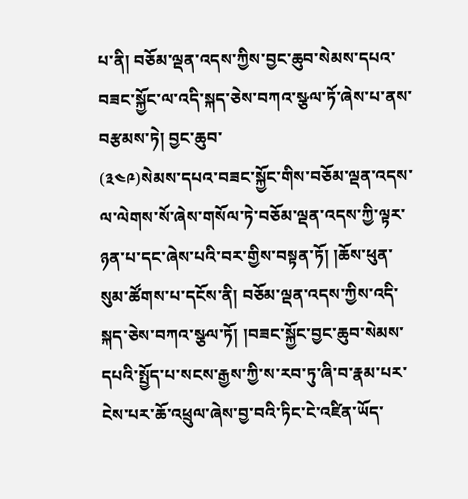པ་ནི། བཅོམ་ལྡན་འདས་ཀྱིས་བྱང་ཆུབ་སེམས་དཔའ་བཟང་སྐྱོང་ལ་འདི་སྐད་ཅེས་བཀའ་སྩལ་ཏོ་ཞེས་པ་ནས་བརྩམས་ཏེ། བྱང་ཆུབ་
(༣༤༩)སེམས་དཔའ་བཟང་སྐྱོང་གིས་བཅོམ་ལྡན་འདས་ལ་ལེགས་སོ་ཞེས་གསོལ་ཏེ་བཅོམ་ལྡན་འདས་ཀྱི་ལྟར་ཉན་པ་དང་ཞེས་པའི་བར་གྱིས་བསྟན་ཏོ། །ཆོས་ཕུན་སུམ་ཚོགས་པ་དངོས་ནི། བཅོམ་ལྡན་འདས་ཀྱིས་འདི་སྐད་ཅེས་བཀའ་སྩལ་ཏོ། །བཟང་སྐྱོང་བྱང་ཆུབ་སེམས་དཔའི་སྤྱོད་པ་སངས་རྒྱས་ཀྱི་ས་རབ་ཏུ་ཞི་བ་རྣམ་པར་ངེས་པར་ཆོ་འཕྲུལ་ཞེས་བྱ་བའི་ཏིང་ངེ་འཛིན་ཡོད་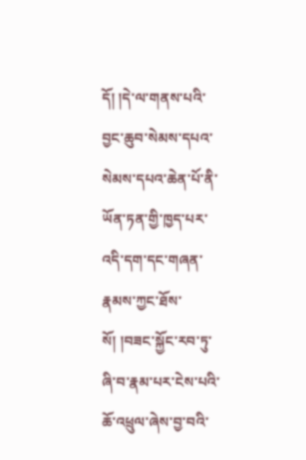དོ། །དེ་ལ་གནས་པའི་བྱང་ཆུབ་སེམས་དཔའ་སེམས་དཔའ་ཆེན་པོ་ནི་ཡོན་ཏན་གྱི་ཁྱད་པར་འདི་དག་དང་གཞན་རྣམས་ཀྱང་ཐོས་སོ། །བཟང་སྐྱོང་རབ་ཏུ་ཞི་བ་རྣམ་པར་ངེས་པའི་ཆོ་འཕྲུལ་ཞེས་བྱ་བའི་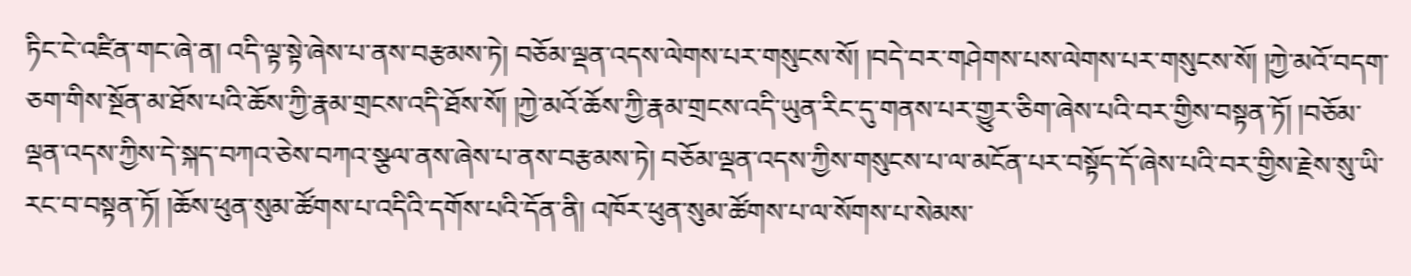ཏིང་ངེ་འཛིན་གང་ཞེ་ན། འདི་ལྟ་སྟེ་ཞེས་པ་ནས་བརྩམས་ཏེ། བཅོམ་ལྡན་འདས་ལེགས་པར་གསུངས་སོ། །བདེ་བར་གཤེགས་པས་ལེགས་པར་གསུངས་སོ། །ཀྱེ་མའོ་བདག་ཅག་གིས་སྔོན་མ་ཐོས་པའི་ཆོས་ཀྱི་རྣམ་གྲངས་འདི་ཐོས་སོ། །ཀྱེ་མའོ་ཆོས་ཀྱི་རྣམ་གྲངས་འདི་ཡུན་རིང་དུ་གནས་པར་གྱུར་ཅིག་ཞེས་པའི་བར་གྱིས་བསྟན་ཏོ། །བཅོམ་ལྡན་འདས་ཀྱིས་དེ་སྐད་བཀའ་ཅེས་བཀའ་སྩལ་ནས་ཞེས་པ་ནས་བརྩམས་ཏེ། བཅོམ་ལྡན་འདས་ཀྱིས་གསུངས་པ་ལ་མངོན་པར་བསྟོད་དོ་ཞེས་པའི་བར་གྱིས་རྗེས་སུ་ཡི་རང་བ་བསྟན་ཏོ། །ཆོས་ཕུན་སུམ་ཚོགས་པ་འདིའི་དགོས་པའི་དོན་ནི། འཁོར་ཕུན་སུམ་ཚོགས་པ་ལ་སོགས་པ་སེམས་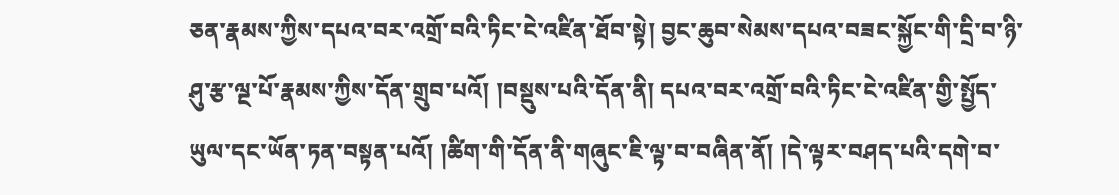ཅན་རྣམས་ཀྱིས་དཔའ་བར་འགྲོ་བའི་ཏིང་ངེ་འཛིན་ཐོབ་སྟེ། བྱང་ཆུབ་སེམས་དཔའ་བཟང་སྐྱོང་གི་དྲི་བ་ཉི་ཤུ་རྩ་ལྔ་པོ་རྣམས་ཀྱིས་དོན་གྲུབ་པའོ། །བསྡུས་པའི་དོན་ནི། དཔའ་བར་འགྲོ་བའི་ཏིང་ངེ་འཛིན་གྱི་སྤྱོད་ཡུལ་དང་ཡོན་ཏན་བསྟན་པའོ། །ཚིག་གི་དོན་ནི་གཞུང་ཇི་ལྟ་བ་བཞིན་ནོ། །དེ་ལྟར་བཤད་པའི་དགེ་བ་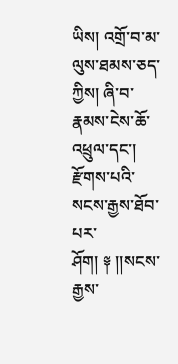ཡིས། འགྲོ་བ་མ་ལུས་ཐམས་ཅད་ཀྱིས། ཞི་བ་རྣམས་ངེས་ཆོ་འཕྲུལ་དང་། རྫོགས་པའི་སངས་རྒྱས་ཐོབ་པར་ཤོག། ༈ །།སངས་རྒྱས་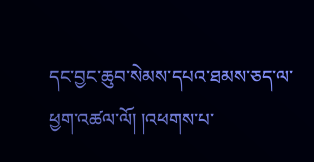དང་བྱང་ཆུབ་སེམས་དཔའ་ཐམས་ཅད་ལ་ཕྱག་འཚལ་ལོ། །འཕགས་པ་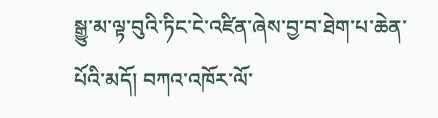སྒྱུ་མ་ལྟ་བུའི་ཏིང་ངེ་འཛིན་ཞེས་བྱ་བ་ཐེག་པ་ཆེན་པོའི་མདོ། བཀའ་འཁོར་ལོ་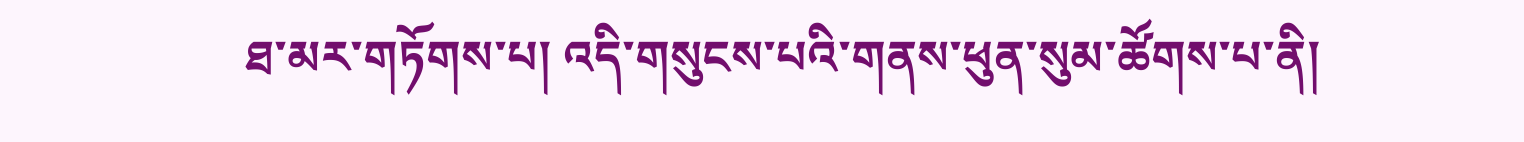ཐ་མར་གཏོགས་པ། འདི་གསུངས་པའི་གནས་ཕུན་སུམ་ཚོགས་པ་ནི།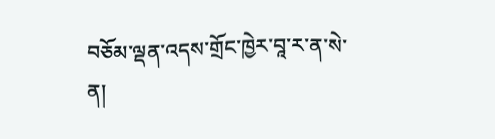བཅོམ་ལྡན་འདས་གྲོང་ཁྱེར་བཱ་ར་ན་སེ་ན།